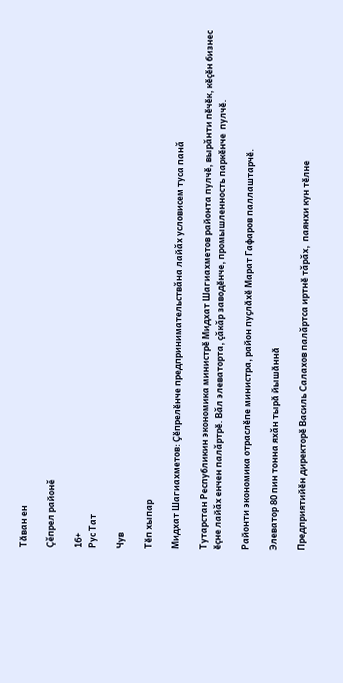Тӑван ен

Çĕпрел районĕ

16+
Рус Тат

Чув

Тӗп хыпар

Мидхат Шагиахметов: Ҫӗпрелӗнче предпринимательствăна лайăх условисем туса панă

Тутарстан Республикин экономика министрӗ Мидхат Шагиахметов районта пулчӗ, вырăнти пӗчӗк, кӗçӗн бизнес ӗçне лайăх енчен палăртрӗ. Вăл элеваторта, çăкăр заводӗнче, промышленность паркӗнче  пулчӗ.

Районти экономика отраслӗпе министра, район пуҫлӑхӗ Марат Гафаров паллаштарчӗ.

Элеватор 80 пин тонна яхăн тырӑ йышӑннӑ

Предприятийӗн директорӗ Василь Салахов палăртса иртнӗ тăрăх,  паянхи кун тӗлне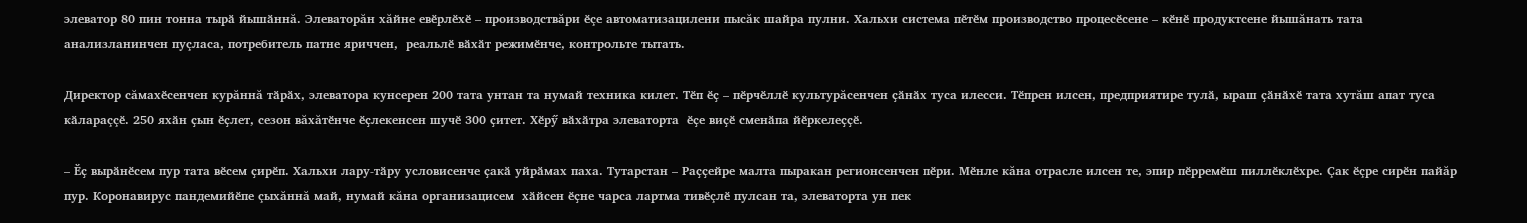элеватор 80 пин тонна тырӑ йышӑннă. Элеваторăн хăйне евӗрлӗхӗ – производствăри ӗçе автоматизацилени пысăк шайра пулни. Хальхи система пӗтӗм производство процесӗсене – кӗнӗ продуктсене йышăнать тата анализланинчен пуçласа, потребитель патне яриччен,  реальлӗ вӑхӑт режимӗнче, контрольте тытать.

Директор сăмахӗсенчен курăннă тӑрӑх, элеватора кунсерен 200 тата унтан та нумай техника килет. Тӗп ӗҫ – пӗрчӗллӗ культурăсенчен ҫӑнӑх туса илесси. Тӗпрен илсен, предприятире тулӑ, ыраш ҫӑнӑхӗ тата хутăш апат туса кӑлараççӗ. 250 яхӑн ҫын ӗҫлет, сезон вăхăтӗнче ӗҫлекенсен шучӗ 300 ҫитет. Хӗрӳ вӑхӑтра элеваторта  ӗҫе виҫӗ сменӑпа йӗркелеҫҫӗ.

– Ӗҫ вырӑнӗсем пур тата вӗсем ҫирӗп. Хальхи лару-тӑру условисенче ҫакӑ уйрӑмах паха. Тутарстан – Раҫҫейре малта пыракан регионсенчен пӗри. Мӗнле кăна отрасле илсен те, эпир пӗрремӗш пиллӗклӗхре. Çак ӗçре сирӗн пайăр пур. Коронавирус пандемийӗпе çыхăннă май, нумай кăна организацисем  хӑйсен ӗҫне чарса лартма тивӗçлӗ пулсан та, элеваторта ун пек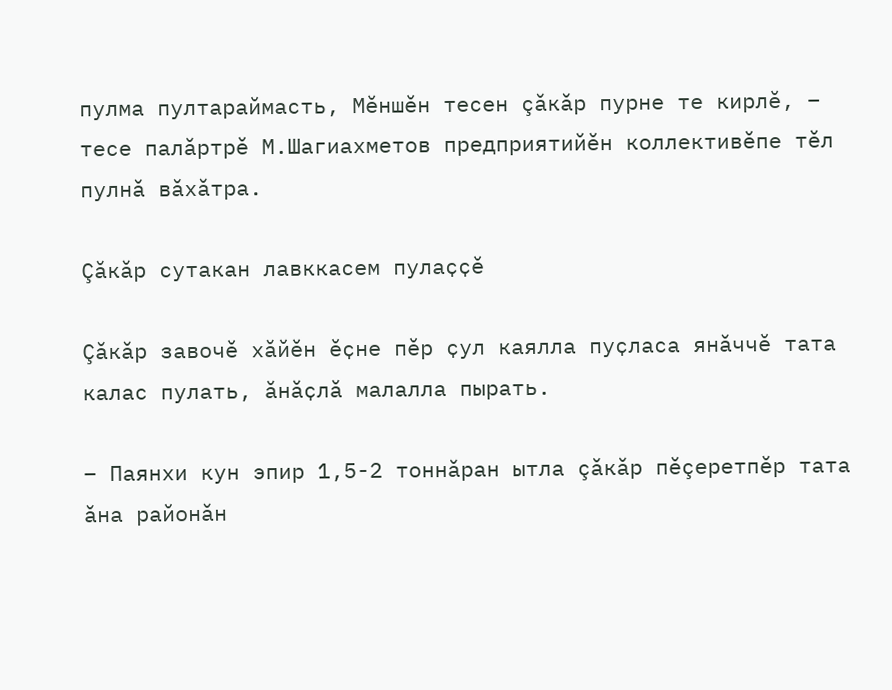пулма пултараймасть, Мӗншӗн тесен çăкăр пурне те кирлӗ, – тесе палăртрӗ М.Шагиахметов предприятийӗн коллективӗпе тӗл пулнă вăхăтра.

Çӑкӑр сутакан лавккасем пулаҫҫӗ

Çăкăр завочӗ хӑйӗн ӗҫне пӗр ҫул каялла пуҫласа янăччӗ тата калас пулать, ӑнӑҫлӑ малалла пырать.

– Паянхи кун эпир 1,5-2 тоннăран ытла çăкăр пӗçеретпӗр тата ăна районăн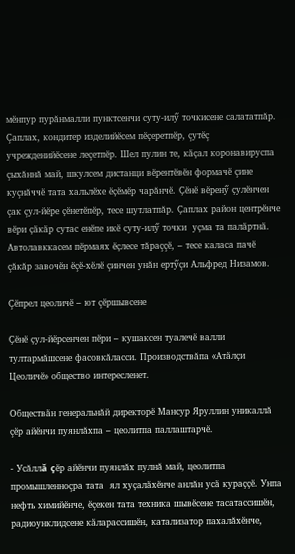мӗнпур пурăнмалли пунктсенчи суту-илӳ точкисене салататпăр. Çаплах, кондитер изделийӗсем пӗҫеретпӗр, çутӗç учрежденийӗсене леçетпӗр. Шел пулин те, кӑҫал коронавируспа çыхăннă май, шкулсем дистанци вӗрентӗвӗн формачӗ çине куçнăччӗ тата хальлӗхе ӗҫӗмӗр чарăнчӗ. Ҫӗнӗ вӗренӳ ҫулӗнчен çак çул-йӗре ҫӗнетӗпӗр, тесе шутлатпăр. Ҫаплах район центрӗнче вӗри ҫӑкӑр сутас енӗпе икӗ суту-илӳ точки  уҫма та палӑртнӑ. Автолавккасем пӗрмаях ӗҫлесе тăраççӗ, – тесе каласа пачӗ çăкăр завочӗн ӗçӗ-хӗлӗ çинчен унăн ертӳçи Альфред Низамов.

Çӗпрел цеоличӗ – ют çӗршывсене

Ҫӗнӗ ҫул-йӗрсенчен пӗри – кушаксен туалечӗ валли тултармăшсене фасовкăласси. Производствăпа «Атӑлҫи Цеоличӗ» общество интересленет.

Обществӑн генеральнăй директорӗ Мансур Яруллин уникаллă çӗр айӗнчи пуянлăхпа – цеолитпа паллаштарчӗ.

- Усăллă  çӗр айӗнчи пуянлăх пулнă май, цеолитпа промышленноçра тата  ял хуҫалӑхӗнче анлăн усӑ кураҫҫӗ. Унпа нефть химийӗнче, ӗçекен тата техника шывӗсене тасатассишӗн, радиоунклидсене кӑларассишӗн, катализатор пахалăхӗнче,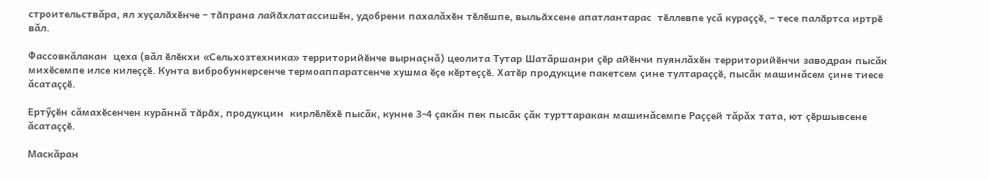строительствăра, ял хуҫалӑхӗнче – тӑпрана лайӑхлатассишӗн, удобрени пахалăхӗн тӗлӗшпе, выльӑхсене апатлантарас  тӗллевпе усă кураççӗ, – тесе палӑртса иртрӗ вăл.

Фассовкăлакан  цеха (вăл ӗлӗкхи «Сельхозтехника» территорийӗнче вырнаçнă) цеолита Тутар Шатăршанри çӗр айӗнчи пуянлăхӗн территорийӗнчи заводран пысăк михӗсемпе илсе килеççӗ. Кунта вибробункерсенче термоаппаратсенче хушма ӗçе кӗртеççӗ. Хатӗр продукцие пакетсем çине тултараççӗ, пысăк машинăсем çине тиесе ăсатаççӗ.

Ертӳҫӗн сăмахӗсенчен курăннă тӑрӑх, продукцин  кирлӗлӗхӗ пысăк, кунне 3-4 çакăн пек пысăк çăк турттаракан машинăсемпе Раççей тăрăх тата, ют çӗршывсене ăсатаççӗ.

Маскăран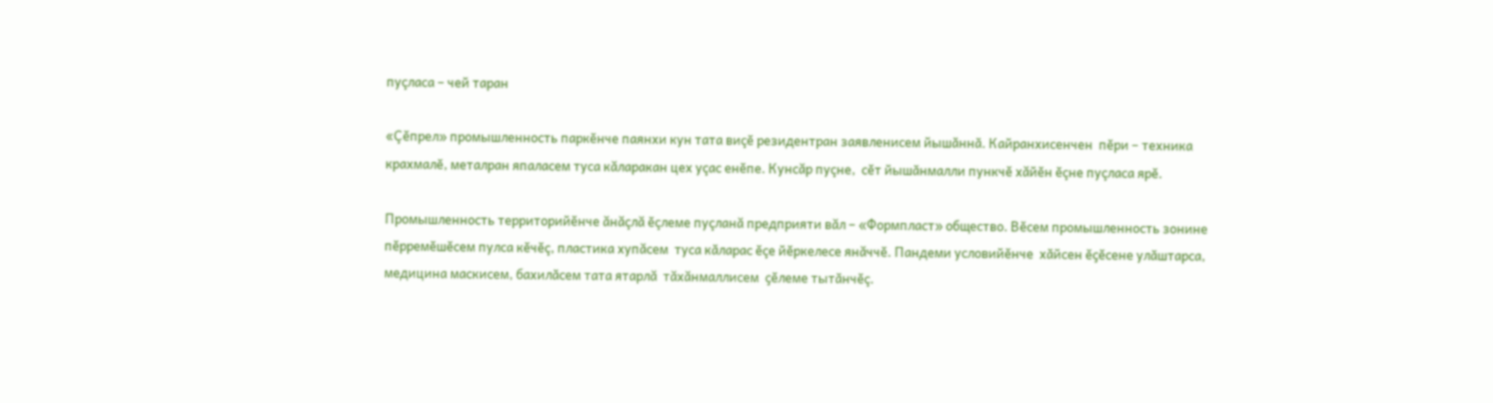пуçласа – чей таран

«Çӗпрел» промышленность паркӗнче паянхи кун тата виçӗ резидентран заявленисем йышӑннӑ. Кайранхисенчен  пӗри – техника крахмалӗ, металран япаласем туса кăларакан цех уçас енӗпе. Кунсăр пуçне,  сӗт йышӑнмалли пункчӗ хăйӗн ӗçне пуçласа ярӗ.

Промышленность территорийӗнче ăнăçлă ӗçлеме пуçланă предприяти вăл – «Формпласт» общество. Вӗсем промышленность зонине пӗрремӗшӗсем пулса кӗчӗç, пластика хупăсем  туса кӑларас ӗçе йӗркелесе янăччӗ. Пандеми условийӗнче  хӑйсен ӗҫӗсене улӑштарса, медицина маскисем, бахилӑсем тата ятарлă  тăхăнмаллисем  ҫӗлеме тытӑнчӗç.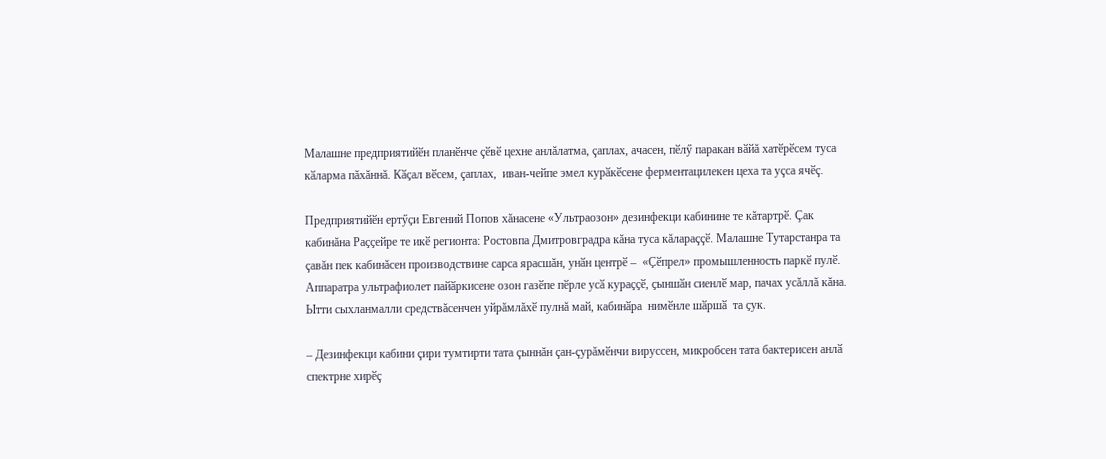Малашне предприятийӗн планӗнче çӗвӗ цехне анлăлатма, çаплах, ачасен, пӗлӳ паракан вӑйă хатӗрӗсем туса кӑларма пăхăннă. Кӑҫал вӗсем, çаплах,  иван-чейпе эмел курӑкӗсене ферментацилекен цеха та уçса ячӗç.

Предприятийӗн ертӳҫи Евгений Попов хăнасене «Ультраозон» дезинфекци кабинине те кăтартрӗ. Çак кабинăна Раҫҫейре те икӗ регионта: Ростовпа Дмитровградра кăна туса кăлараççӗ. Малашне Тутарстанра та çавăн пек кабинăсен производствине сарса ярасшăн, унӑн центрӗ –  «Ҫӗпрел» промышленность паркӗ пулӗ. Аппаратра ультрафиолет пайӑркисене озон газӗпе пӗрле усӑ кураҫҫӗ, ҫыншӑн сиенлӗ мар, пачах усăллă кăна. Ытти сыхланмалли средствăсенчен уйрăмлăхӗ пулнă май, кабинӑра  нимӗнле шӑршӑ  та ҫук.

– Дезинфекци кабини çири тумтирти тата çыннăн çан-çурăмӗнчи вируссен, микробсен тата бактерисен анлӑ спектрне хирӗç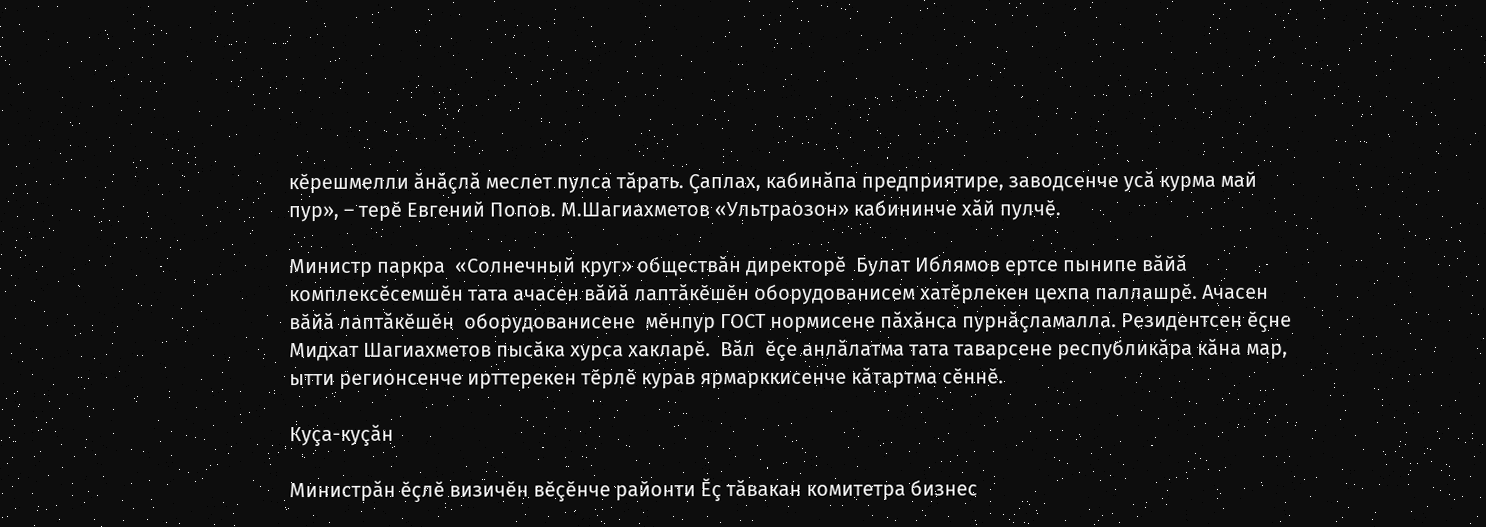кӗрешмелли ăнăçлă меслет пулса тăрать. Ҫаплах, кабинăпа предприятире, заводсенче усă курма май пур», – терӗ Евгений Попов. М.Шагиахметов «Ультраозон» кабининче хăй пулчӗ.

Министр паркра  «Солнечный круг» обществăн директорӗ  Булат Иблямов ертсе пынипе вăйă комплексӗсемшӗн тата ачасен вăйă лаптăкӗшӗн оборудованисем хатӗрлекен цехпа паллашрӗ. Ачасен вӑйă лаптăкӗшӗн  оборудованисене  мӗнпур ГОСТ нормисене пăхăнса пурнăçламалла. Резидентсен ӗҫне Мидхат Шагиахметов пысӑка хурса хакларӗ.  Вăл  ӗçе анлăлатма тата таварсене республикăра кăна мар, ытти регионсенче ирттерекен тӗрлӗ курав ярмарккисенче кăтартма сӗннӗ.

Куçа-куçăн

Министрăн ӗҫлӗ визичӗн вӗçӗнче районти Ӗç тăвакан комитетра бизнес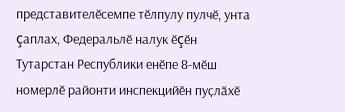представителӗсемпе тӗлпулу пулчӗ, унта çаплах, Федеральлӗ налук ӗçӗн  Тутарстан Республики енӗпе 8-мӗш номерлӗ районти инспекцийӗн пуҫлӑхӗ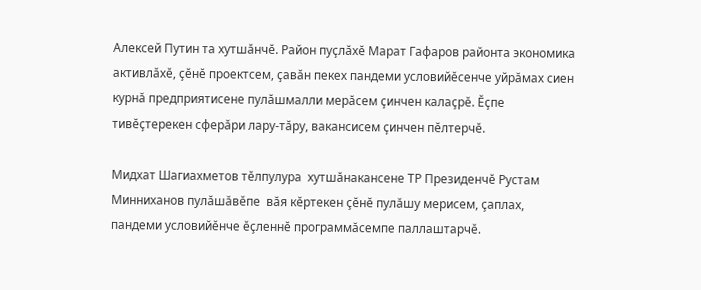Алексей Путин та хутшӑнчӗ. Район пуҫлӑхӗ Марат Гафаров районта экономика активлӑхӗ, ҫӗнӗ проектсем, ҫавӑн пекех пандеми условийӗсенче уйрăмах сиен курнă предприятисене пулӑшмалли мерӑсем ҫинчен калаçрӗ. Ӗҫпе тивӗҫтерекен сферӑри лару-тӑру, вакансисем ҫинчен пӗлтерчӗ.

Мидхат Шагиахметов тӗлпулура  хутшӑнакансене ТР Президенчӗ Рустам Минниханов пулӑшăвӗпе  вăя кӗртекен çӗнӗ пулăшу мерисем, çаплах, пандеми условийӗнче ӗçленнӗ программăсемпе паллаштарчӗ.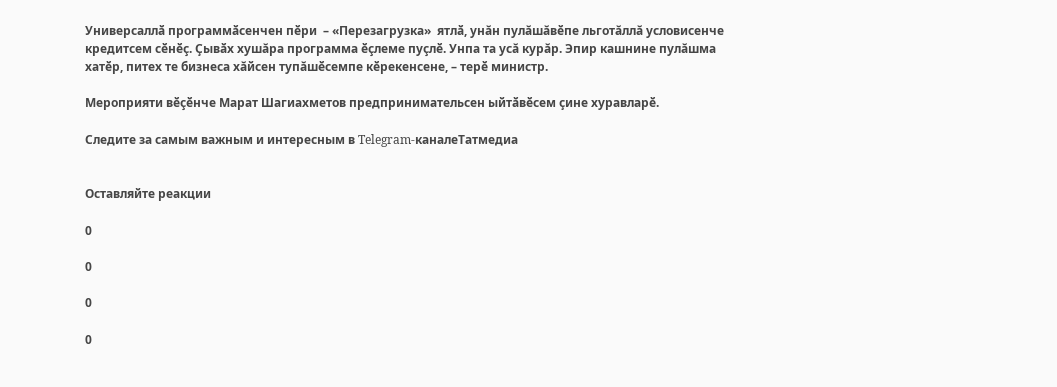Универсаллӑ программӑсенчен пӗри  – «Перезагрузка»  ятлӑ, унăн пулăшăвӗпе льготăллă условисенче кредитсем сӗнӗç. Ҫывӑх хушăра программа ӗçлеме пуçлӗ. Унпа та усă курăр. Эпир кашнине пулăшма хатӗр, питех те бизнеса хăйсен тупăшӗсемпе кӗрекенсене, – терӗ министр.

Мероприяти вӗçӗнче Марат Шагиахметов предпринимательсен ыйтӑвӗсем ҫине хуравларӗ.

Следите за самым важным и интересным в Telegram-каналеТатмедиа


Оставляйте реакции

0

0

0

0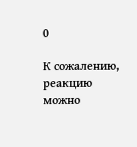0

К сожалению, реакцию можно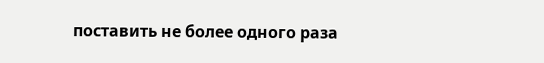поставить не более одного раза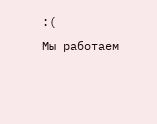:(
Мы работаем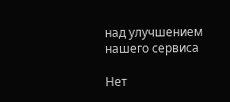над улучшением нашего сервиса

Нет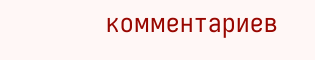комментариев